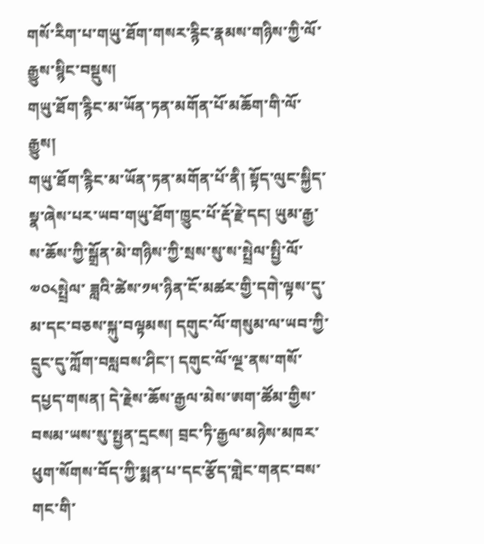གསོ་རིག་པ་གཡུ་ཐོག་གསར་རྙིང་རྣམས་གཉིས་ཀྱི་ལོ་རྒྱུས་སྙིང་བསྡུས།
གཡུ་ཐོག་རྙིང་མ་ཡོན་ཏན་མགོན་པོ་མཆོག་གི་ལོ་རྒྱུས།
གཡུ་ཐོག་རྙིང་མ་ཡོན་ཏན་མགོན་པོ་ནི། སྟོད་ལུང་སྐྱིད་སྣ་ཞེས་པར་ཡབ་གཡུ་ཐོག་ཁྱུང་པོ་རྡོ་རྗེ་དང། ཡུམ་རྒྱ་ས་ཆོས་ཀྱི་སྒྲོན་མེ་གཉིས་ཀྱི་སྲས་སུ་ས་སྤྲེལ་སྤྱི་ལོ་༧༠༨སྤྲེལ་ ཟླའི་ཚེས་༡༥་ཉིན་ངོ་མཚར་གྱི་དགེ་ལྟས་དུ་མ་དང་བཅས་སྐུ་བལྟམས། དགུང་ལོ་གསུམ་ལ་ཡབ་ཀྱི་དྲུང་དུ་ཀློག་བསླབས་ཤིང་། དགུང་ལོ་ལྔ་ནས་གསོ་དཔྱད་གསན། དེ་རྗེས་ཆོས་རྒྱལ་མེས་ཨག་ཚོམ་གྱིས་བསམ་ཡས་སུ་སྤྱན་དྲངས། བྲང་ཏི་རྒྱལ་མཉེས་མཁར་ཕུག་སོགས་བོད་ཀྱི་སྨན་པ་དང་རྩོད་གླེང་གནང་བས་གང་གི་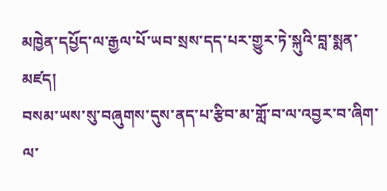མཁྱེན་དཔྱོད་ལ་རྒྱལ་པོ་ཡབ་སྲས་དད་པར་གྱུར་ཏེ་སྐུའི་བླ་སྨན་མཛད།
བསམ་ཡས་སུ་བཞུགས་དུས་ནད་པ་རྩིབ་མ་གློ་བ་ལ་འབྱར་བ་ཞིག་ལ་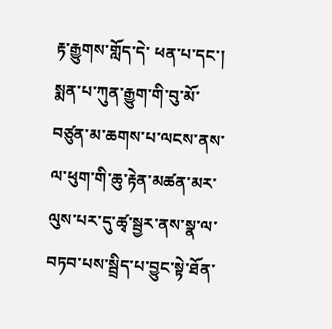རྟ་རྒྱུགས་གློད་དེ་ ཕན་པ་དང་། སྨན་པ་ཀུན་རྒྱུག་གི་བུ་མོ་བཙུན་མ་ཆགས་པ་ལངས་ནས་ལ་ཕུག་གི་ཆུ་རྟེན་མཚན་མར་ ལུས་པར་དུ་ཚྭ་སྦྱར་ནས་སྣ་ལ་བཏབ་པས་སྦྲིད་པ་བྱུང་སྟེ་ཐོན་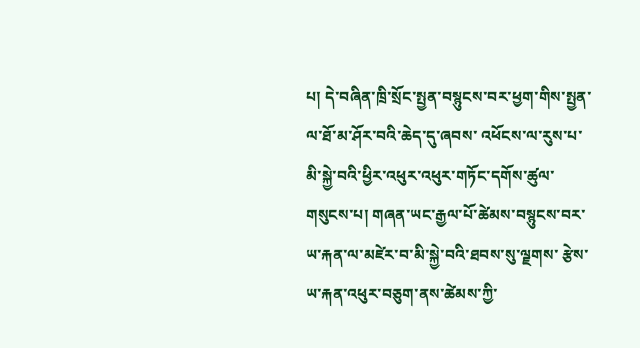པ། དེ་བཞིན་ཁྲི་སྲོང་སྤྱན་བསྙུངས་བར་ཕྱག་གིས་སྤྱན་ལ་ཐོ་མ་ཤོར་བའི་ཆེད་དུ་ཞབས་ འཕོངས་ལ་རུས་པ་མི་སྐྱེ་བའི་ཕྱིར་འཕུར་འཕུར་གཏོང་དགོས་ཚུལ་གསུངས་པ། གཞན་ཡང་རྒྱལ་པོ་ཚེམས་བསྙུངས་བར་ཡ་རྐན་ལ་མཛེར་བ་མི་སྐྱེ་བའི་ཐབས་སུ་ལྗགས་ རྩེས་ཡ་རྐན་འཕུར་བཅུག་ནས་ཚེམས་ཀྱི་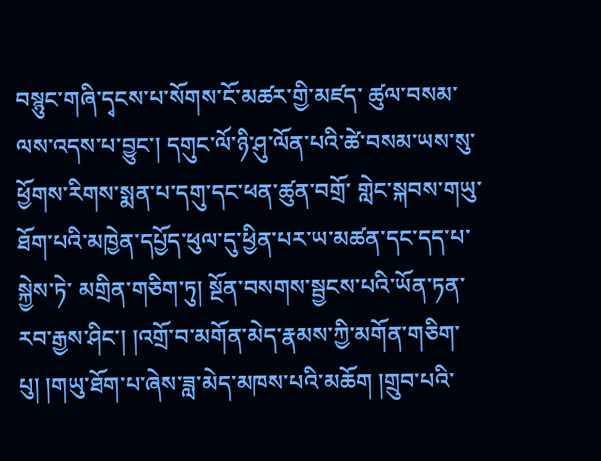བསྙུང་གཞི་དྭངས་པ་སོགས་ངོ་མཚར་གྱི་མཛད་ ཚུལ་བསམ་ལས་འདས་པ་བྱུང་། དགུང་ལོ་ཉི་ཤུ་ལོན་པའི་ཚེ་བསམ་ཡས་སུ་ཕྱོགས་རིགས་སྨན་པ་དགུ་དང་ཕན་ཚུན་བགྲོ་ གླེང་སྐབས་གཡུ་ཐོག་པའི་མཁྱེན་དཔྱོད་ཕུལ་དུ་ཕྱིན་པར་ཡ་མཚན་དང་དད་པ་སྐྱེས་ཏེ་ མགྲིན་གཅིག་ཏུ། སྔོན་བསགས་སྦྱངས་པའི་ཡོན་ཏན་རབ་རྒྱས་ཤིང་། །འགྲོ་བ་མགོན་མེད་རྣམས་ཀྱི་མགོན་གཅིག་པུ། །གཡུ་ཐོག་པ་ཞེས་ཟླ་མེད་མཁས་པའི་མཆོག །གྲུབ་པའི་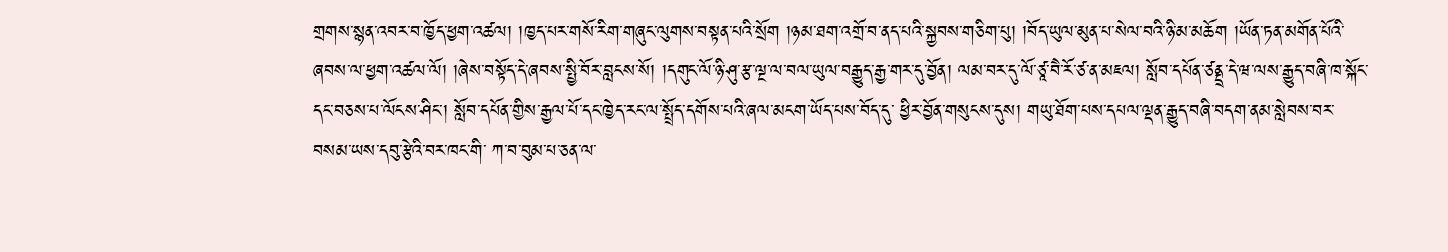གྲགས་སྙན་འབར་བ་ཁྱོད་ཕྱག་འཚལ། །ཁྱད་པར་གསོ་རིག་གཞུང་ལུགས་བསྟན་པའི་སྲོག །ཉམ་ཐག་འགྲོ་བ་ནད་པའི་སྐྱབས་གཅིག་པུ། །བོད་ཡུལ་མུན་པ་སེལ་བའི་ཉི་མ་མཆོག །ཡོན་ཏན་མགོན་པོའི་ཞབས་ལ་ཕྱག་འཚལ་ལོ། །ཞེས་བསྟོད་དེ་ཞབས་སྤྱི་བོར་བླངས་སོ། །དགུང་ལོ་ཉི་ཤུ་རྩ་ལྔ་ལ་བལ་ཡུལ་བརྒྱུད་རྒྱ་གར་དུ་བྱོན། ལམ་བར་དུ་ལོ་ཙཱ་བཻ་རོ་ཙ་ན་མཇལ། སློབ་དཔོན་ཙནྡྲ་དེ་ཝ་ལས་རྒྱུད་བཞི་ཁ་སྐོང་དང་བཅས་པ་ལོངས་ཤིང་། སློབ་དཔོན་གྱིས་རྒྱལ་པོ་དང་ཁྱེད་རང་ལ་སྤྲོད་དགོས་པའི་ཞལ་མངག་ཡོད་པས་བོད་དུ་ ཕྱིར་བྱོན་གསུངས་དུས། གཡུ་ཐོག་པས་དཔལ་ལྡན་རྒྱུད་བཞི་བདག་ནམ་སླེབས་བར་བསམ་ཡས་དབུ་རྩེའི་བར་ཁང་གི་ ཀ་བ་བུམ་པ་ཅན་ལ་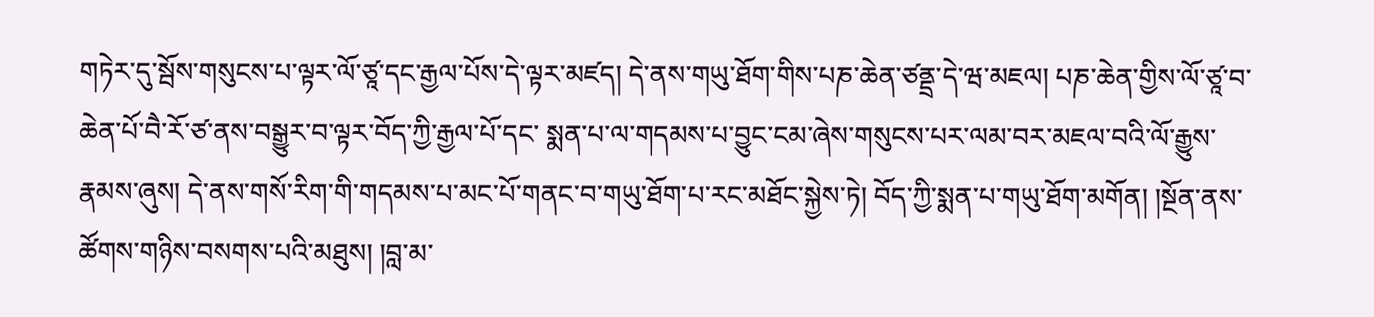གཏེར་དུ་སྦོས་གསུངས་པ་ལྟར་ལོ་ཙཱ་དང་རྒྱལ་པོས་དེ་ལྟར་མཛད། དེ་ནས་གཡུ་ཐོག་གིས་པཎ་ཆེན་ཙནྡྲ་དེ་ཝ་མཇལ། པཎ་ཆེན་གྱིས་ལོ་ཙཱ་བ་ཆེན་པོ་བཻ་རོ་ཙ་ནས་བསྒྱུར་བ་ལྟར་བོད་ཀྱི་རྒྱལ་པོ་དང་ སྨན་པ་ལ་གདམས་པ་བྱུང་ངམ་ཞེས་གསུངས་པར་ལམ་བར་མཇལ་བའི་ལོ་རྒྱུས་རྣམས་ཞུས། དེ་ནས་གསོ་རིག་གི་གདམས་པ་མང་པོ་གནང་བ་གཡུ་ཐོག་པ་རང་མཐོང་སྐྱེས་ཏེ། བོད་ཀྱི་སྨན་པ་གཡུ་ཐོག་མགོན། །སྔོན་ནས་ཚོགས་གཉིས་བསགས་པའི་མཐུས། །བླ་མ་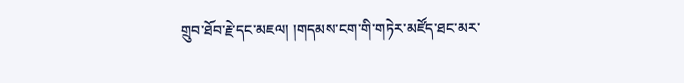གྲུབ་ཐོབ་རྗེ་དང་མཇལ། །གདམས་ངག་གི་གཏེར་མཛོད་ཐང་མར་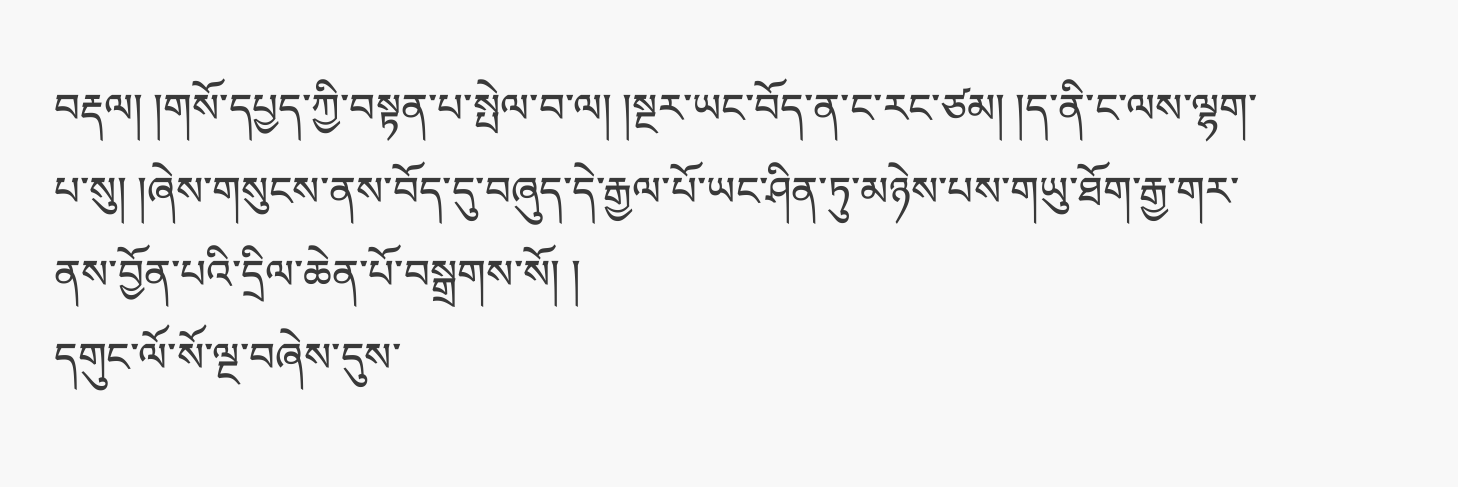བརྡལ། །གསོ་དཔྱད་ཀྱི་བསྟན་པ་སྤེལ་བ་ལ། །སྔར་ཡང་བོད་ན་ང་རང་ཙམ། །ད་ནི་ང་ལས་ལྷག་པ་སུ། །ཞེས་གསུངས་ནས་བོད་དུ་བཞུད་དེ་རྒྱལ་པོ་ཡང་ཤིན་ཏུ་མཉེས་པས་གཡུ་ཐོག་རྒྱ་གར་ ནས་བྱོན་པའི་དྲིལ་ཆེན་པོ་བསྒྲགས་སོ། །
དགུང་ལོ་སོ་ལྔ་བཞེས་དུས་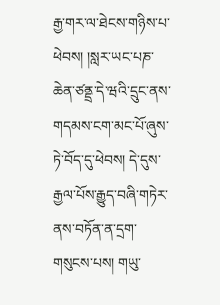རྒྱ་གར་ལ་ཐེངས་གཉིས་པ་ཕེབས། །སླར་ཡང་པཎ་ཆེན་ཙནྡྲ་དེ་ཝའི་དྲུང་ནས་གདམས་ངག་མང་པོ་ཞུས་ཏེ་བོད་དུ་ཕེབས། དེ་དུས་རྒྱལ་པོས་རྒྱུད་བཞི་གཏེར་ནས་བཏོན་ན་དྲག་གསུངས་པས། གཡུ་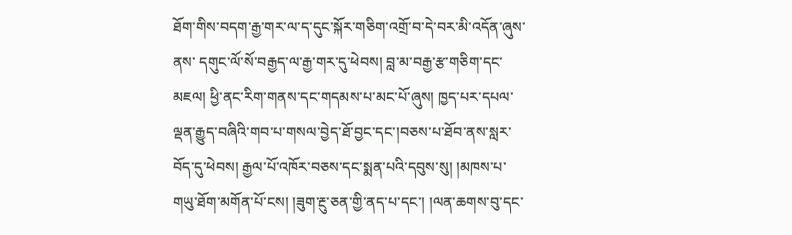ཐོག་གིས་བདག་རྒྱ་གར་ལ་ད་དུང་སྐོར་གཅིག་འགྲོ་བ་དེ་བར་མི་འདོན་ཞུས་ནས་ དགུང་ལོ་སོ་བརྒྱད་ལ་རྒྱ་གར་དུ་ཕེབས། བླ་མ་བརྒྱ་རྩ་གཅིག་དང་མཇལ། ཕྱི་ནང་རིག་གནས་དང་གདམས་པ་མང་པོ་ཞུས། ཁྱད་པར་དཔལ་ལྡན་རྒྱུད་བཞིའི་གབ་པ་གསལ་བྱེད་ཐོ་བྱང་དང་།བཅས་པ་ཐོབ་ནས་སླར་ བོད་དུ་ཕེབས། རྒྱལ་པོ་འཁོར་བཅས་དང་སྨན་པའི་དབུས་སུ། །མཁས་པ་གཡུ་ཐོག་མགོན་པོ་ངས། །ཟུག་རྔུ་ཅན་གྱི་ནད་པ་དང་། །ལན་ཆགས་བུ་དང་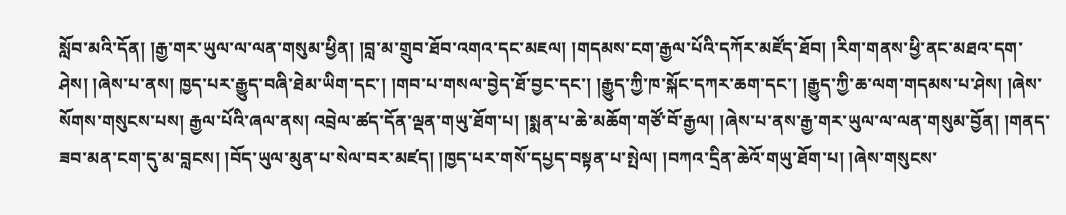སློབ་མའི་དོན། །རྒྱ་གར་ཡུལ་ལ་ལན་གསུམ་ཕྱིན། །བླ་མ་གྲུབ་ཐོབ་འགའ་དང་མཇལ། །གདམས་ངག་རྒྱལ་པོའི་དཀོར་མཛོད་ཐོབ། །རིག་གནས་ཕྱི་ནང་མཐའ་དག་ཤེས། །ཞེས་པ་ནས། ཁྱད་པར་རྒྱུད་བཞི་ཐེམ་ཡིག་དང་། །གབ་པ་གསལ་བྱེད་ཐོ་བྱང་དང་། །རྒྱུད་ཀྱི་ཁ་སྐོང་དཀར་ཆག་དང་། །རྒྱུད་ཀྱི་ཆ་ལག་གདམས་པ་ཤེས། །ཞེས་སོགས་གསུངས་པས། རྒྱལ་པོའི་ཞལ་ནས། འབྲེལ་ཚད་དོན་ལྡན་གཡུ་ཐོག་པ། །སྨན་པ་ཆེ་མཆོག་གཙོ་བོ་རྒྱལ། །ཞེས་པ་ནས་རྒྱ་གར་ཡུལ་ལ་ལན་གསུམ་བྱོན། །གནད་ཟབ་མན་ངག་དུ་མ་བླངས། །བོད་ཡུལ་མུན་པ་སེལ་བར་མཛད། །ཁྱད་པར་གསོ་དཔྱད་བསྟན་པ་སྤེལ། །བཀའ་དྲིན་ཆེའོ་གཡུ་ཐོག་པ། །ཞེས་གསུངས་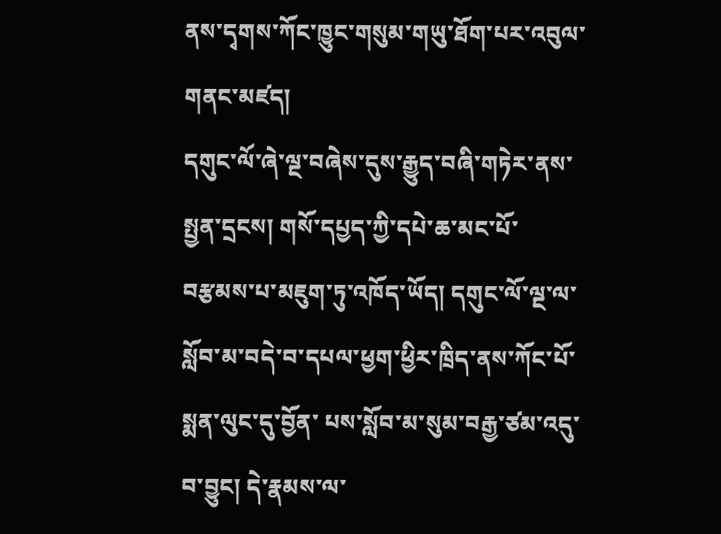ནས་དྭགས་ཀོང་ཁྱུང་གསུམ་གཡུ་ཐོག་པར་འབུལ་གནང་མཛད།
དགུང་ལོ་ཞེ་ལྔ་བཞེས་དུས་རྒྱུད་བཞི་གཏེར་ནས་སྤྱན་དྲངས། གསོ་དཔྱད་ཀྱི་དཔེ་ཆ་མང་པོ་བརྩམས་པ་མཇུག་ཏུ་འཁོད་ཡོད། དགུང་ལོ་ལྔ་ལ་སློབ་མ་བདེ་བ་དཔལ་ཕྱག་ཕྱིར་ཁྲིད་ནས་ཀོང་པོ་སྨན་ལུང་དུ་བྱོན་ པས་སློབ་མ་སུམ་བརྒྱ་ཙམ་འདུ་བ་བྱུང། དེ་རྣམས་ལ་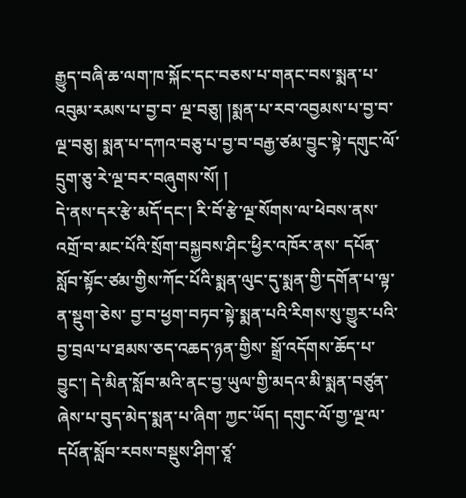རྒྱུད་བཞི་ཆ་ལག་ཁ་སྐོང་དང་བཅས་པ་གནང་བས་སྨན་པ་འབུམ་རམས་པ་བྱ་བ་ ལྔ་བཅུ། །སྨན་པ་རབ་འབྱམས་པ་བྱ་བ་ལྔ་བཅུ། སྨན་པ་དཀའ་བཅུ་པ་བྱ་བ་བརྒྱ་ཙམ་བྱུང་སྟེ་དགུང་ལོ་དྲུག་ཅུ་རེ་ལྔ་བར་བཞུགས་སོ། །
དེ་ནས་དར་རྩེ་མདོ་དང་། རི་བོ་རྩེ་ལྔ་སོགས་ལ་ཕེབས་ནས་འགྲོ་བ་མང་པོའི་སྲོག་བསྐྱབས་ཤིང་ཕྱིར་འཁོར་ནས་ དཔོན་སློབ་སྟོང་ཙམ་གྱིས་ཀོང་པོའི་སྨན་ལུང་དུ་སྨན་གྱི་དགོན་པ་ལྟ་ན་སྡུག་ཅེས་ བྱ་བ་ཕྱག་བཏབ་སྟེ་སྨན་པའི་རིགས་སུ་གྱུར་པའི་བྱ་བྲལ་པ་ཐམས་ཅད་འཆད་ཉན་གྱིས་ སྒྲོ་འདོགས་ཆོད་པ་བྱུང་། དེ་མིན་སློབ་མའི་ནང་བྱ་ཡུལ་གྱི་མདའ་མི་སྨན་བཙུན་ཞེས་པ་བུད་མེད་སྨན་པ་ཞིག་ ཀྱང་ཡོད། དགུང་ལོ་གྱ་ལྔ་ལ་དཔོན་སློབ་རབས་བསྡུས་ཤིག་ཙཱ་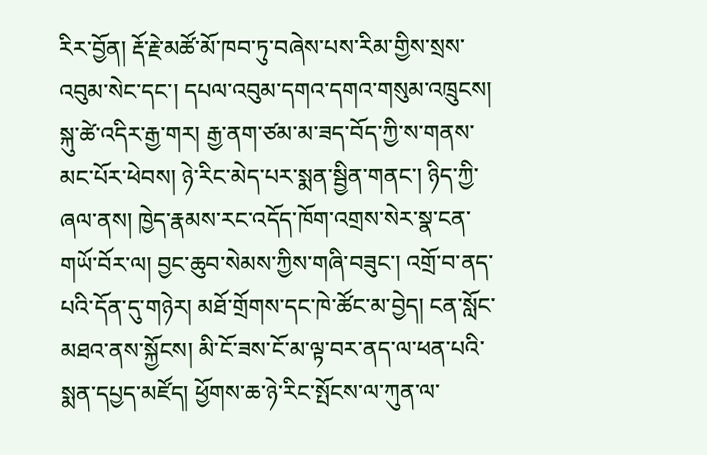རིར་བྱོན། རྡོ་རྗེ་མཚོ་མོ་ཁབ་ཏུ་བཞེས་པས་རིམ་གྱིས་སྲས་འབུམ་སེང་དང་། དཔལ་འབུམ་དགའ་དགའ་གསུམ་འཁྲུངས། སྐུ་ཚེ་འདིར་རྒྱ་གར། རྒྱ་ནག་ཙམ་མ་ཟད་བོད་ཀྱི་ས་གནས་མང་པོར་ཕེབས། ཉེ་རིང་མེད་པར་སྨན་སྦྱིན་གནང་། ཉིད་ཀྱི་ཞལ་ནས། ཁྱེད་རྣམས་རང་འདོད་ཁོག་འགྲས་སེར་སྣ་ངན་གཡོ་བོར་ལ། བྱང་ཆུབ་སེམས་ཀྱིས་གཞི་བཟུང་། འགྲོ་བ་ནད་པའི་དོན་དུ་གཉེར། མཐོ་གྲོགས་དང་ཁེ་ཚོང་མ་བྱེད། ངན་སློང་མཐའ་ནས་སྐྱོངས། མི་ངོ་ཟས་ངོ་མ་ལྟ་བར་ནད་ལ་ཕན་པའི་སྨན་དཔྱད་མཛོད། ཕྱོགས་ཆ་ཉེ་རིང་སྤོངས་ལ་ཀུན་ལ་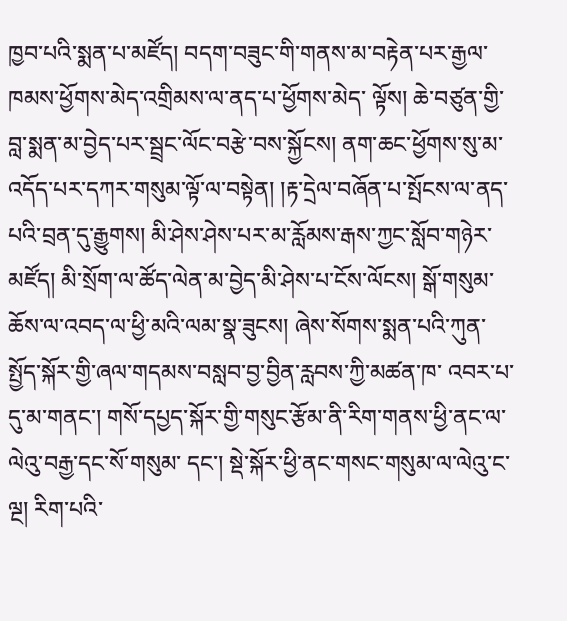ཁྱབ་པའི་སྨན་པ་མཛོད། བདག་བཟུང་གི་གནས་མ་བརྟེན་པར་རྒྱལ་ཁམས་ཕྱོགས་མེད་འགྲིམས་ལ་ནད་པ་ཕྱོགས་མེད་ ལྟོས། ཆེ་བཙུན་གྱི་བླ་སྨན་མ་བྱེད་པར་སྦྲང་ལོང་བརྩེ་བས་སྐྱོངས། ནག་ཆང་ཕྱོགས་སུ་མ་འདོད་པར་དཀར་གསུམ་ལྟོ་ལ་བསྟེན། །རྟ་དྲེལ་བཞོན་པ་སྤོངས་ལ་ནད་པའི་བྲན་དུ་རྒྱུགས། མི་ཤེས་ཤེས་པར་མ་རློམས་རྒས་ཀྱང་སློབ་གཉེར་མཛོད། མི་སྲོག་ལ་ཚོད་ལེན་མ་བྱེད་མི་ཤེས་པ་ངོས་ལོངས། སྒོ་གསུམ་ཆོས་ལ་འབད་ལ་ཕྱི་མའི་ལམ་སྣ་ཟུངས། ཞེས་སོགས་སྨན་པའི་ཀུན་སྤྱོད་སྐོར་གྱི་ཞལ་གདམས་བསླབ་བྱ་བྱིན་རླབས་ཀྱི་མཚན་ཁ་ འབར་པ་དུ་མ་གནང་། གསོ་དཔྱད་སྐོར་གྱི་གསུང་རྩོམ་ནི་རིག་གནས་ཕྱི་ནང་ལ་ལེའུ་བརྒྱ་དང་སོ་གསུམ་ དང་། སྡེ་སྐོར་ཕྱི་ནང་གསང་གསུམ་ལ་ལེའུ་ང་ལྔ། རིག་པའི་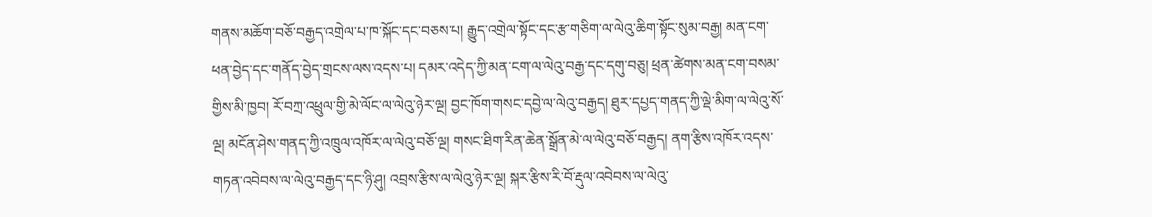གནས་མཆོག་བཅོ་བརྒྱད་འགྲེལ་པ་ཁ་སྐོང་དང་བཅས་པ། རྒྱུད་འགྲེལ་སྟོང་དང་རྩ་གཅིག་ལ་ལེའུ་ཆིག་སྟོང་སུམ་བརྒྱ། མན་ངག་ཕན་བྱེད་དང་གནོད་བྱེད་གྲངས་ལས་འདས་པ། དམར་འདེད་ཀྱི་མན་ངག་ལ་ལེའུ་བརྒྱ་དང་དགུ་བཅུ། ཕྲན་ཚེགས་མན་ངག་བསམ་གྱིས་མི་ཁྱབ། རོ་བཀྲ་འཕྲུལ་གྱི་མེ་ལོང་ལ་ལེའུ་ཉེར་ལྔ། བྱང་ཁོག་གསང་དབྱེ་ལ་ལེའུ་བརྒྱད། ཐུར་དཔྱད་གནད་ཀྱི་ལྡེ་མིག་ལ་ལེའུ་སོ་ལྔ། མངོན་ཤེས་གནད་ཀྱི་འཁྲུལ་འཁོར་ལ་ལེའུ་བཅོ་ལྔ། གསང་ཐིག་རིན་ཆེན་སྒྲོན་མེ་ལ་ལེའུ་བཅོ་བརྒྱད། ནག་རྩིས་འཁོར་འདས་གཏན་འབེབས་ལ་ལེའུ་བརྒྱད་དང་ཉི་ཤུ། འབྲས་རྩིས་ལ་ལེའུ་ཉེར་ལྔ། སྐར་རྩིས་རི་བོ་རྡུལ་འབེབས་ལ་ལེའུ་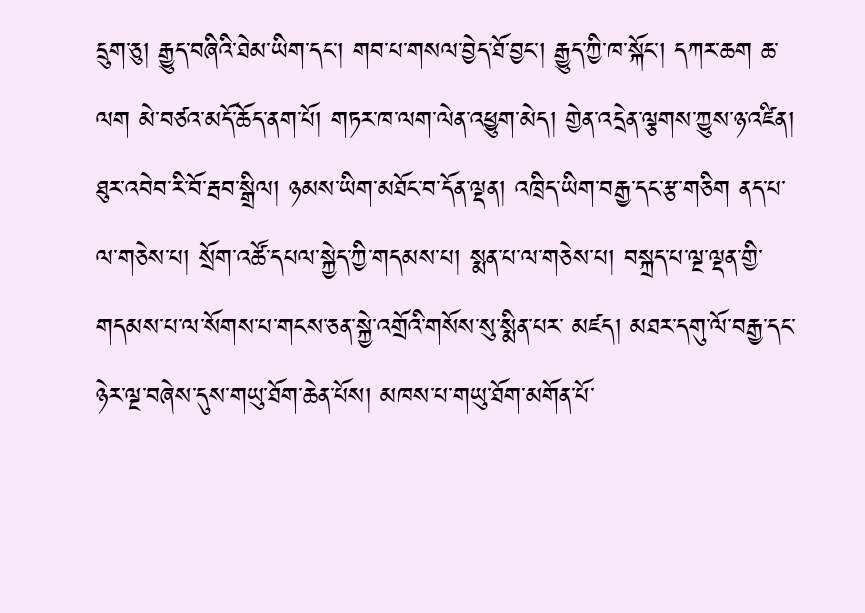དྲུག་ཅུ། རྒྱུད་བཞིའི་ཐེམ་ཡིག་དང་། གབ་པ་གསལ་བྱེད་ཐོ་བྱང་། རྒྱུད་ཀྱི་ཁ་སྐོང་། དཀར་ཆག ཆ་ལག མེ་བཙའ་མདོ་ཆོད་ནག་པོ། གཏར་ཁ་ལག་ལེན་འཕྱུག་མེད། གྱེན་འདྲེན་ལྕགས་ཀྱུས་ཉ་འཛིན། ཐུར་འབེབ་རི་བོ་རྦབ་སྒྲིལ། ཉམས་ཡིག་མཐོང་བ་དོན་ལྡན། འཁྲིད་ཡིག་བརྒྱ་དང་རྩ་གཅིག ནད་པ་ལ་གཅེས་པ། སྲོག་འཚོ་དཔལ་སྐྱེད་ཀྱི་གདམས་པ། སྨན་པ་ལ་གཅེས་པ། བསྐྲད་པ་ལྔ་ལྡན་གྱི་གདམས་པ་ལ་སོགས་པ་གངས་ཅན་སྐྱེ་འགྲོའི་གསོས་སུ་སྨིན་པར་ མཛད། མཐར་དགུ་ལོ་བརྒྱ་དང་ཉེར་ལྔ་བཞེས་དུས་གཡུ་ཐོག་ཆེན་པོས། མཁས་པ་གཡུ་ཐོག་མགོན་པོ་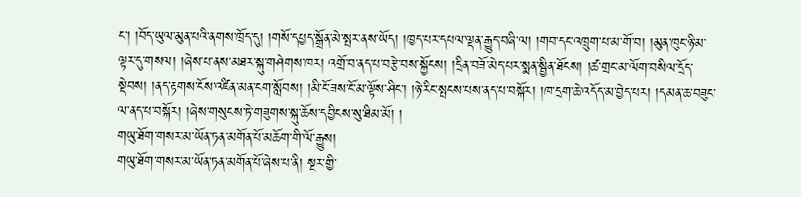ང་། །བོད་ཡུལ་མུན་པའི་ནགས་ཁྲོད་དུ། །གསོ་དཔྱད་སྒྲོན་མེ་སྤར་ནས་ཡོད། །ཁྱད་པར་དཔལ་ལྡན་རྒྱུད་བཞི་ལ། །གབ་དང་འཁྲུག་པ་མ་གོ་བ། །མུན་ཁུང་ཉི་མ་ལྟར་དུ་གསལ། །ཞེས་པ་ནས་མཐར་སྐུ་གཤེགས་ཁར། འགྲོ་བ་ནད་པ་བརྩེ་བས་སྐྱོངས། །དྲིན་བཟོ་མེད་པར་སྨན་སྦྱིན་ཐོངས། །ཚ་གྲང་མ་ལོག་བསིལ་དྲོད་སྡེབས། །ནད་རྟགས་ངོས་འཛིན་མན་ངག་སློབས། །མི་ངོ་ཟས་ངོ་མ་ལྟོས་ཤིང་། །ཉེ་རིང་སྤངས་པས་ནད་པ་བསྐོར། །ཁ་དྲག་ཆེ་འདོད་མ་བྱེད་པར། །དམན་ཆ་བཟུང་ལ་ནད་པ་བསྐོར། །ཞེས་གསུངས་ཏེ་གཟུགས་སྐུ་ཆོས་དབྱིངས་སུ་ཐིམ་མོ། །
གཡུ་ཐོག་གསར་མ་ཡོན་ཏན་མགོན་པོ་མཆོག་གི་ལོ་རྒྱུས།
གཡུ་ཐོག་གསར་མ་ཡོན་ཏན་མགོན་པོ་ཞེས་པ་ནི། སྔར་གྱི་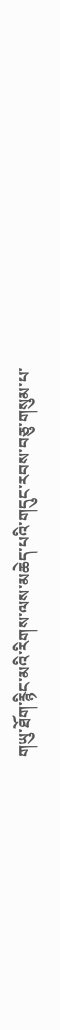གཡུ་ཐོག་རྙིང་མའི་རིགས་ལས་མཆེད་པའི་གདུང་རབས་བཅུ་གསུམ་པ་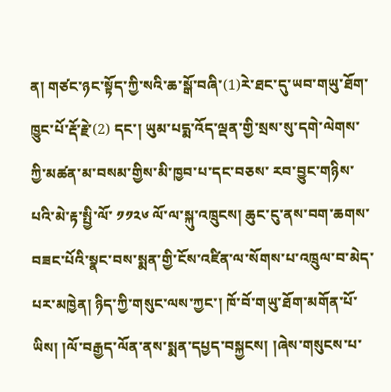ན། གཙང་ཉང་སྟོད་ཀྱི་སའི་ཆ་སྒོ་བཞི་(1)རེ་ཐང་དུ་ཡབ་གཡུ་ཐོག་ཁྱུང་པོ་རྡོ་རྗེ་(2) དང་། ཡུམ་པདྨ་འོད་ལྡན་གྱི་སྲས་སུ་དགེ་ལེགས་ཀྱི་མཚན་མ་བསམ་གྱིས་མི་ཁྱབ་པ་དང་བཅས་ རབ་བྱུང་གཉིས་པའི་མེ་རྟ་སྤྱི་ལོ་ ༡༡༢༦ ལོ་ལ་སྐུ་འཁྲུངས། ཆུང་ངུ་ནས་བག་ཆགས་བཟང་པོའི་སྣང་བས་སྨན་གྱི་ངོས་འཛིན་ལ་སོགས་པ་འཁྲུལ་བ་མེད་ པར་མཁྱེན། ཉིད་ཀྱི་གསུང་ལས་ཀྱང་། ཁོ་བོ་གཡུ་ཐོག་མགོན་པོ་ཡིས། །ལོ་བརྒྱད་ལོན་ནས་སྨན་དཔྱད་བསྐྱངས། །ཞེས་གསུངས་པ་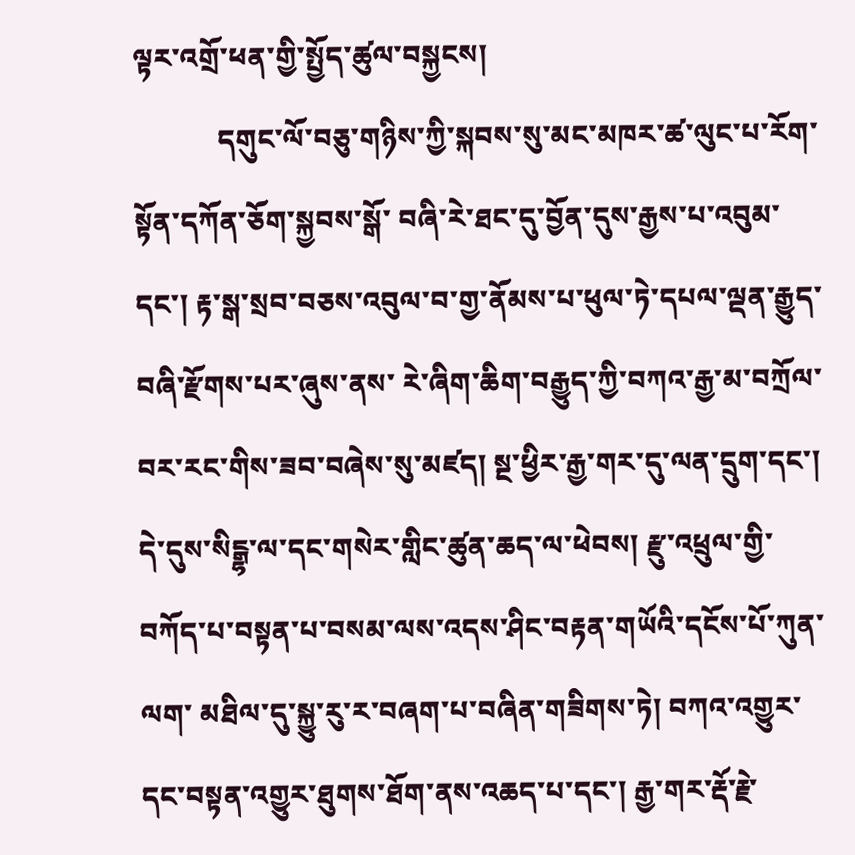ལྟར་འགྲོ་ཕན་གྱི་སྤྱོད་ཚུལ་བསྐྱངས།
            དགུང་ལོ་བཅུ་གཉིས་ཀྱི་སྐབས་སུ་མང་མཁར་ཚ་ལུང་པ་རོག་སྟོན་དཀོན་ཅོག་སྐྱབས་སྒོ་ བཞི་རེ་ཐང་དུ་བྱོན་དུས་རྒྱས་པ་འབུམ་དང་། རྟ་སྒ་སྲབ་བཅས་འབུལ་བ་གྱ་ནོམས་པ་ཕུལ་ཏེ་དཔལ་ལྡན་རྒྱུད་བཞི་རྫོགས་པར་ཞུས་ནས་ རེ་ཞིག་ཆིག་བརྒྱུད་ཀྱི་བཀའ་རྒྱ་མ་བཀྲོལ་བར་རང་གིས་ཟབ་བཞེས་སུ་མཛད། སྔ་ཕྱིར་རྒྱ་གར་དུ་ལན་དྲུག་དང་། དེ་དུས་སིངྒྷ་ལ་དང་གསེར་གླིང་ཚུན་ཆད་ལ་ཕེབས། རྫུ་འཕྲུལ་གྱི་བཀོད་པ་བསྟན་པ་བསམ་ལས་འདས་ཤིང་བརྟན་གཡོའི་དངོས་པོ་ཀུན་ལག་ མཐིལ་དུ་སྐྱུ་རུ་ར་བཞག་པ་བཞིན་གཟིགས་ཏེ། བཀའ་འགྱུར་དང་བསྟན་འགྱུར་ཐུགས་ཐོག་ནས་འཆད་པ་དང་། རྒྱ་གར་རྡོ་རྗེ་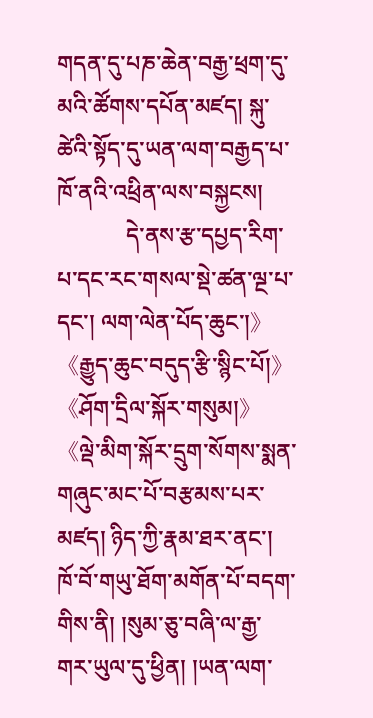གདན་དུ་པཎ་ཆེན་བརྒྱ་ཕྲག་དུ་མའི་ཚོགས་དཔོན་མཛད། སྐུ་ཚེའི་སྟོད་དུ་ཡན་ལག་བརྒྱད་པ་ཁོ་ནའི་འཕྲིན་ལས་བསྐྱངས།
            དེ་ནས་རྩ་དཔྱད་རིག་པ་དང་རང་གསལ་སྡེ་ཚན་ལྔ་པ་དང་། ལག་ལེན་པོད་ཆུང་།》 《རྒྱུད་ཆུང་བདུད་རྩི་སྙིང་པོ།》 《ཤོག་དྲིལ་སྐོར་གསུམ།》 《ལྡེ་མིག་སྐོར་དྲུག་སོགས་སྨན་གཞུང་མང་པོ་བརྩམས་པར་མཛད། ཉིད་ཀྱི་རྣམ་ཐར་ནང་། ཁོ་བོ་གཡུ་ཐོག་མགོན་པོ་བདག་གིས་ནི། །སུམ་ཅུ་བཞི་ལ་རྒྱ་གར་ཡུལ་དུ་ཕྱིན། །ཡན་ལག་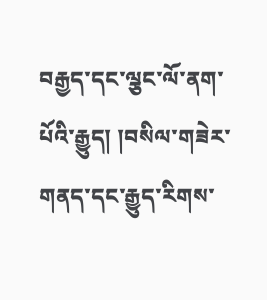བརྒྱད་དང་ལྕང་ལོ་ནག་པོའི་རྒྱུད། །བསིལ་གཟེར་གནད་དང་རྒྱུད་རིགས་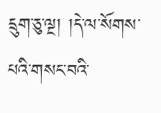དྲུག་ཅུ་ལྔ། །དེ་ལ་སོགས་པའི་གསང་བའི་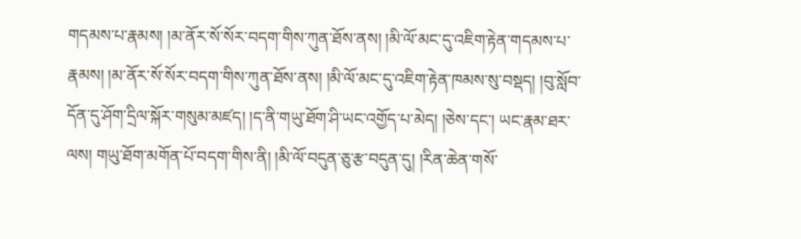གདམས་པ་རྣམས། །མ་ནོར་སོ་སོར་བདག་གིས་ཀུན་ཐོས་ནས། །མི་ལོ་མང་དུ་འཇིག་རྟེན་གདམས་པ་རྣམས། །མ་ནོར་སོ་སོར་བདག་གིས་ཀུན་ཐོས་ནས། །མི་ལོ་མང་དུ་འཇིག་རྟེན་ཁམས་སུ་བསྡད། །བུ་སློབ་དོན་དུ་ཤོག་དྲིལ་སྐོར་གསུམ་མཛད། །ད་ནི་གཡུ་ཐོག་ཤི་ཡང་འགྱོད་པ་མེད། །ཅེས་དང་། ཡང་རྣམ་ཐར་ལས། གཡུ་ཐོག་མགོན་པོ་བདག་གིས་ནི། །མི་ལོ་བདུན་ཅུ་རྩ་བདུན་དུ། །རིན་ཆེན་གསོ་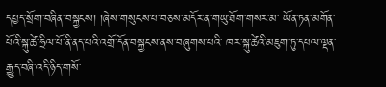དཔྱད་སྲོག་བཞིན་བསྐྱངས། །ཞེས་གསུངས་པ་བཅས་མདོར་ན་གཡུ་ཐོག་གསར་མ་ ཡོན་ཏན་མགོན་པོའི་སྐུ་ཚེ་ཧྲིལ་པོ་ནི་ནད་པའི་འགྲོ་དོན་བསྐྱངས་ནས་བཞུགས་པའི་ ཁར་སྐུ་ཚེའི་མཇུག་ཏུ་དཔལ་ལྡན་རྒྱུད་བཞི་འདི་ཉིད་གསོ་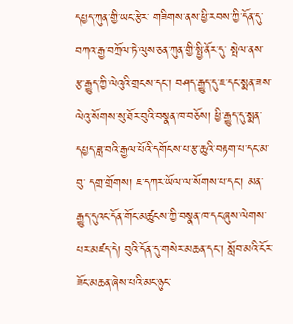དཔྱད་ཀུན་གྱི་ཡང་རྩེར་ གཟིགས་ནས་ཕྱི་རབས་ཀྱི་དོན་དུ་བཀའ་རྒྱ་བཀྲོལ་ཏེ་ལུས་ཅན་ཀུན་གྱི་སྤྱི་ནོར་དུ་ སྤེལ་ནས་རྩ་རྒྱུད་ཀྱི་ལེའུའི་གྲངས་དང་། བཤད་རྒྱུད་དུ་ཇ་དང་སྨན་ཟས་ལེའུ་སོགས་སུ་ཐོར་བུའི་བསྣན་ཁ་བཅོས། ཕྱི་རྒྱུད་དུ་སྨན་དཔྱད་ཟླ་བའི་རྒྱལ་པོའི་དགོངས་པ་རྩ་ཆུའི་བརྟག་པ་དང་མ་བུ་ དགྲ་གྲོགས། ཇ་དཀར་ཡོལ་ལ་སོགས་པ་དང་། མན་རྒྱུད་དུའང་དོན་གོང་མཚུངས་ཀྱི་བསྣན་ཁ་དང་ཞུས་ལེགས་པར་མཛད་དེ། བུའི་དོན་དུ་གསེར་མཆན་དང་། སློབ་མའི་ངོར་ཟོང་མཆན་ཞེས་པའི་མང་ཉུང་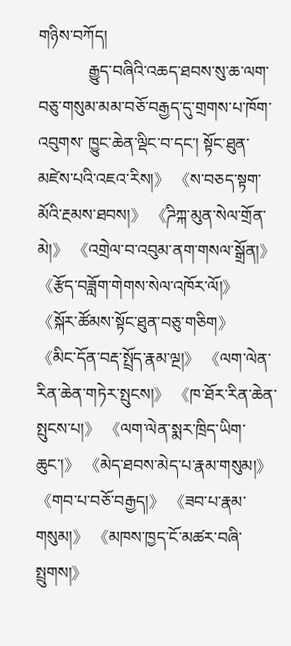གཉིས་བཀོད།
            རྒྱུད་བཞིའི་འཆད་ཐབས་སུ་ཆ་ལག་བཅུ་གསུམ་མམ་བཅོ་བརྒྱད་དུ་གྲགས་པ་ཁོག་འབུགས་ ཁྱུང་ཆེན་ལྡིང་བ་དང་། སྟོང་ཐུན་མཛེས་པའི་འཇའ་རིས།》 《ས་བཅད་སྟག་མོའི་རྔམས་ཐབས།》 《ཌིཀྐ་མུན་སེལ་གྲོན་མེ།》 《འགྲེལ་བ་འབུམ་ནག་གསལ་སྒྲོན།》 《རྩོད་བཟློག་གེགས་སེལ་འཁོར་ལོ།》 《སྐོར་ཚོམས་སྟོང་ཐུན་བཅུ་གཅིག》 《མིང་དོན་བརྡ་སྤྲོད་རྣམ་ལྔ།》 《ལག་ལེན་རིན་ཆེན་གཏེར་སྤུངས།》 《ཁ་ཐོར་རིན་ཆེན་སྤུངས་པ།》 《ལག་ལེན་སྨར་ཁྲིད་ཡིག་ཆུང་།》 《མེད་ཐབས་མེད་པ་རྣམ་གསུམ།》 《གབ་པ་བཅོ་བརྒྱད།》 《ཟབ་པ་རྣམ་གསུམ།》 《མཁས་ཁྱད་ངོ་མཚར་བཞི་སྤྲུགས།》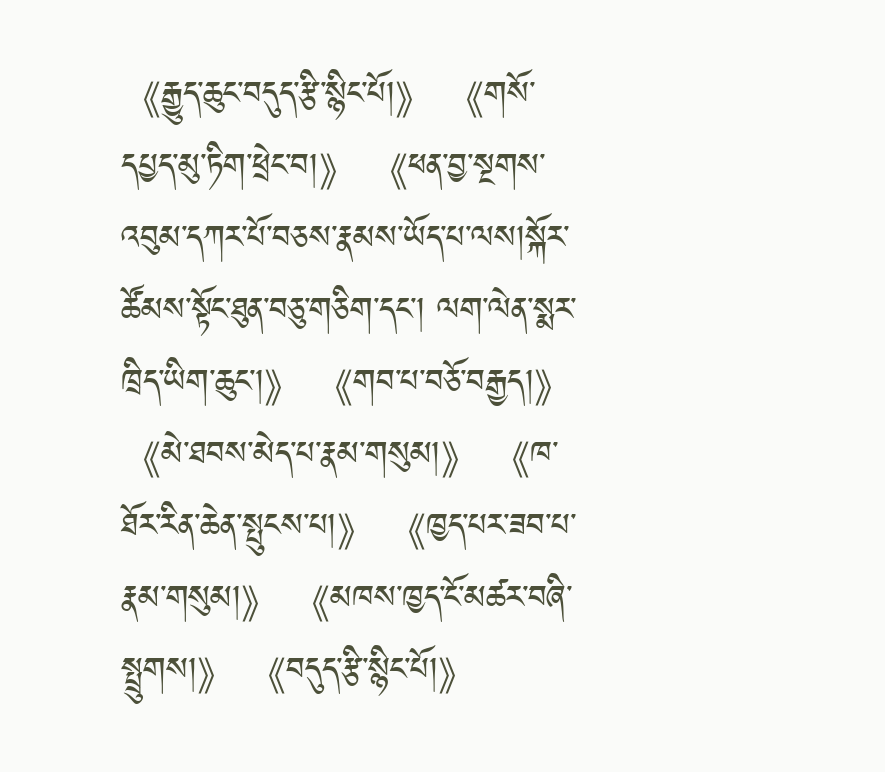《རྒྱུད་ཆུང་བདུད་རྩི་སྙིང་པོ།》 《གསོ་དཔྱད་མུ་ཏིག་ཕྲེང་བ།》 《ཕན་བྱ་སྔགས་འབུམ་དཀར་པོ་བཅས་རྣམས་ཡོད་པ་ལས།སྐོར་ཚོམས་སྟོང་ཐུན་བཅུ་གཅིག་དང་། ལག་ལེན་སྨར་ཁྲིད་ཡིག་ཆུང་།》 《གབ་པ་བཅོ་བརྒྱད།》 《མེ་ཐབས་མེད་པ་རྣམ་གསུམ།》 《ཁ་ཐོར་རིན་ཆེན་སྤུངས་པ།》 《ཁྱད་པར་ཟབ་པ་རྣམ་གསུམ།》 《མཁས་ཁྱད་ངོ་མཚར་བཞི་སྤྲུགས།》 《བདུད་རྩི་སྙིང་པོ།》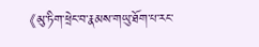《མུ་ཏིག་ཕྲེང་བ་རྣམས་གཡུ་ཐོག་པ་རང་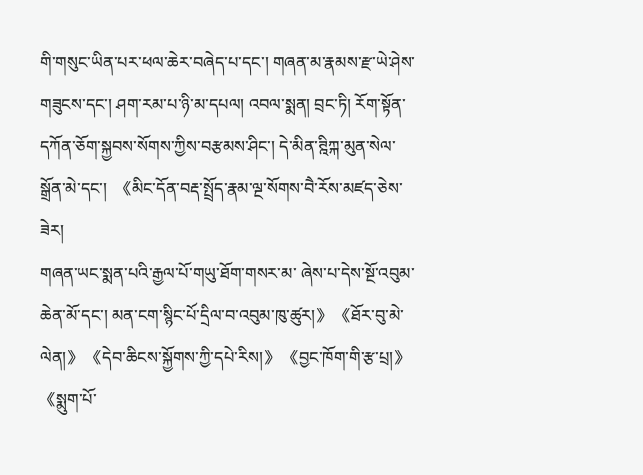གི་གསུང་ཡིན་པར་ཕལ་ཆེར་བཞེད་པ་དང་། གཞན་མ་རྣམས་རྫ་ཡེ་ཤེས་གཟུངས་དང་། ཤག་རམ་པ་ཉི་མ་དཔལ། འབལ་སྨན། བྲང་ཏི། རོག་སྟོན་དཀོན་ཅོག་སྐྱབས་སོགས་ཀྱིས་བརྩམས་ཤིང་། དེ་མིན་ཊྰིཀྐ་མུན་སེལ་སྒྲོན་མེ་དང་།  《མིང་དོན་བརྡ་སྤྲོད་རྣམ་ལྔ་སོགས་བཻ་རོས་མཛད་ཅེས་ཟེར།
གཞན་ཡང་སྨན་པའི་རྒྱལ་པོ་གཡུ་ཐོག་གསར་མ་ ཞེས་པ་དེས་སྔོ་འབུམ་ཆེན་མོ་དང་། མན་ངག་སྙིང་པོ་དྲིལ་བ་འབུམ་ཁུ་ཚུར།》 《ཐོར་བུ་མེ་ལེན།》 《དེབ་ཆིངས་སྐྱོགས་ཀྱི་དཔེ་རིས།》 《བྱང་ཁོག་གི་རྩ་པྲ།》 《སྨུག་པོ་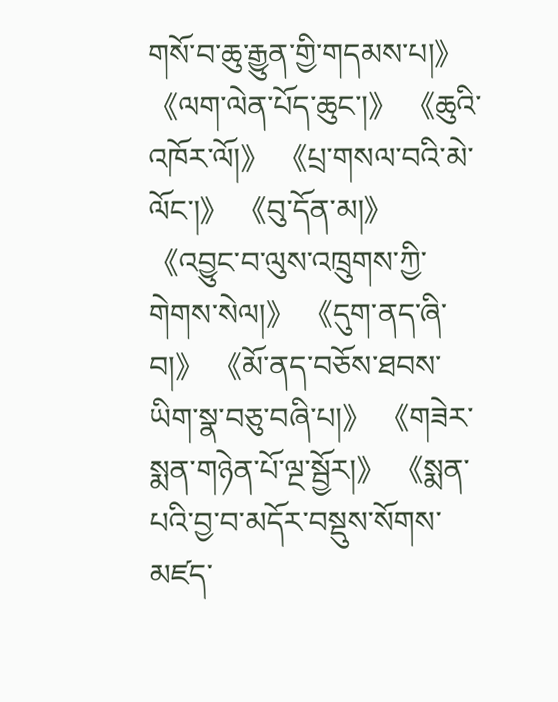གསོ་བ་ཆུ་རྒྱུན་གྱི་གདམས་པ།》 《ལག་ལེན་པོད་ཆུང་།》 《ཆུའི་འཁོར་ལོ།》 《པྲ་གསལ་བའི་མེ་ལོང་།》 《བུ་དོན་མ།》 《འབྱུང་བ་ལུས་འཁྲུགས་ཀྱི་གེགས་སེལ།》 《དུག་ནད་ཞི་བ།》 《མོ་ནད་བཅོས་ཐབས་ཡིག་སྣ་བཅུ་བཞི་པ།》 《གཟེར་སྨན་གཉེན་པོ་ལྔ་སྦྱོར།》 《སྨན་པའི་བྱ་བ་མདོར་བསྡུས་སོགས་མཛད་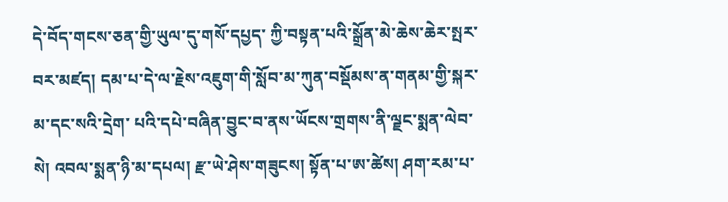དེ་བོད་གངས་ཅན་གྱི་ཡུལ་དུ་གསོ་དཔྱད་ ཀྱི་བསྟན་པའི་སྒྲོན་མེ་ཆེས་ཆེར་སྤར་བར་མཛད། དམ་པ་དེ་ལ་རྗེས་འཇུག་གི་སློབ་མ་ཀུན་བསྡོམས་ན་གནམ་གྱི་སྐར་མ་དང་སའི་དྲེག་ པའི་དཔེ་བཞིན་བྱུང་བ་ནས་ཡོངས་གྲགས་ནི་ལྗང་སྨན་ལེབ་སེ། འབལ་སྨན་ཉི་མ་དཔལ། རྫ་ཡེ་ཤེས་གཟུངས། སྟོན་པ་ཨ་ཚེས། ཤག་རམ་པ་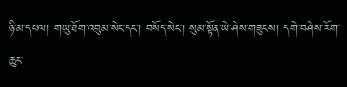ཉི་མ་དཔལ། གཡུ་ཐོག་འབུམ་སེང་དང་། བསོད་སེང་། སུམ་སྟོན་ཡེ་ཤེས་གཟུངས། དགེ་བཤེས་རོག་ཆུང་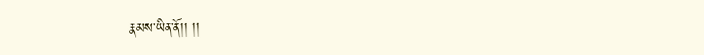རྣམས་ཡིན་ནོ།། །།